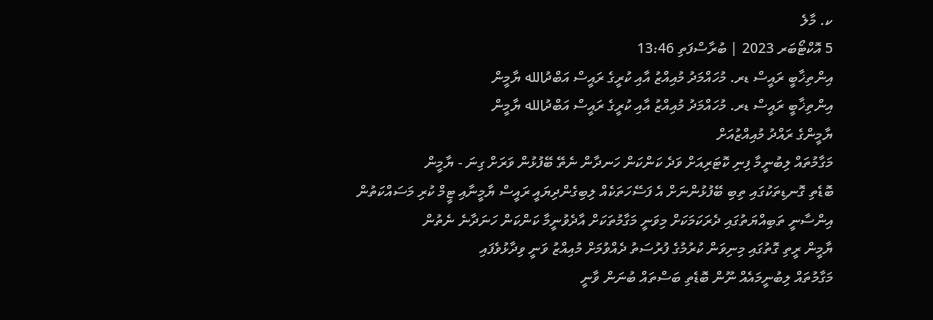ކ. މާލެ
5 އޮކްޓޯބަރ 2023 | ބުރާސްފަތި 13:46
އިންތިޚާބީ ރައީސް ޑރ. މުހައްމަދު މުއިއްޒު އާއި ކުރީގެ ރައީސް އަބްދުالله ޔާމީން
އިންތިޚާބީ ރައީސް ޑރ. މުހައްމަދު މުއިއްޒު އާއި ކުރީގެ ރައީސް އަބްދުالله ޔާމީން
ޔާމީންގެ ރައްދު މުއިއްޒުއަށް
މަގާމުތައް ލިބުނީމާ ފިނި ކޮޓަރިއަށް ވަދެ ކަންކަން ހަނދާން ނެތޭ ބޭފުޅުން ވަރަށް ގިނަ - ޔާމީން
ބޮޑެތި ގޮނޑިތަކުގައި ތިބި ބޭފުޅުންނަށް އެ ފަސޭހަތަކެއް ލިބިގެންދިޔައީ ރައީސް ޔާމީނާއި ޓީމް ކުރި މަސައްކަތުން
އިންސާނީ ތަބިއްޔަތުގައި ދެރަކަމަކަށް މިވަނީ މަގާމުތަކަށް އާދެވުނީމާ ކަންކަން ހަނަދާނެ ނެތުން
ޔާމީން ރީތި ގޮތުގައި މިނިވަން ކުރުމުގެ ފުރުސަތު ދެއްވުމަށް މުއިއްޒު ވަނީ ވިދާޅުވެފައި
މަގާމުތައް ލިބުނީމައެއް ނޫން ބޮޑެތި ބަސްތައް ބުނަން ވާނީ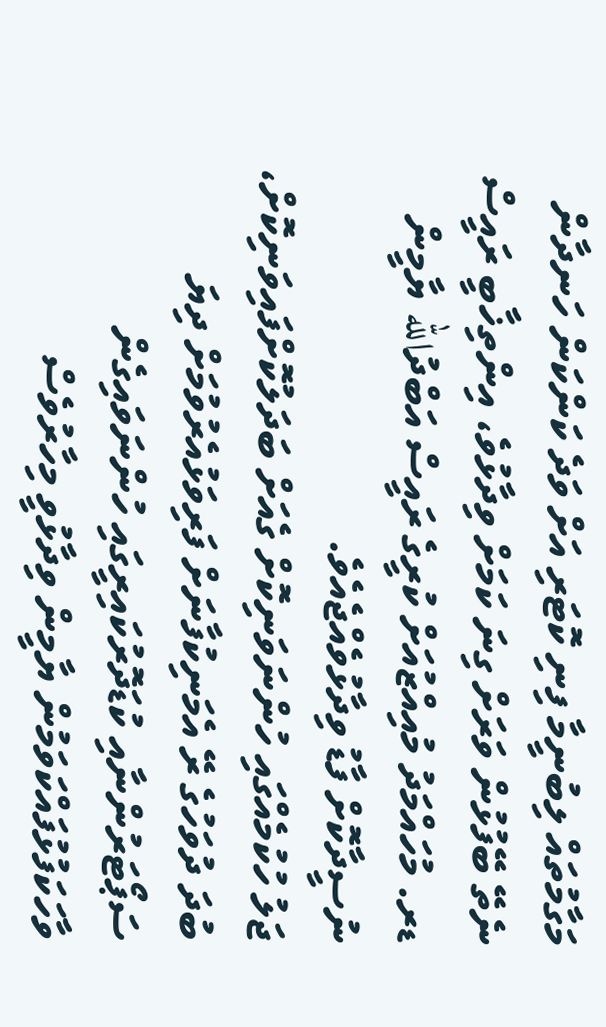މަގާމުތައް ލިބުނީމާ ފިނި ކޮޓަރި އަށް ވަދެ ކަންކަން ހަނދާން ނެތޭ ބޭފުޅުން ވަރަށް ގިނަ ކަމަށް ވިދާޅުވެ، އިންތިޚާބީ ރައީސް ޑރ. މުހައްމަދު މުއިއްޒުއަށް ކުރީގެ ރައީސް އަބްދުالله ޔާމީން ނުސީދާކޮށް ފާޑު ވިދާޅުވެއްޖެއެވެ.
ޖަލު ހުކުމެއްގައި ހުންނަވަނިކޮށް ގެއަށް ބަދަލުކޮށްފައިވަނިކޮށް، ބުދަ ދުވަހުގެ ރޭ އެމަނިކުފާނަށް ފަރިވަޅުއެރުވުމަށް ދިޔަ ސަޕޯޓަރުންނާއި ކުޑަދޮރުކައިރީގައި ހުންނަވައިގެން ވާހަކަފުޅުފައްކަވަމުން ޔާމީން ވިދާޅުވީ މިހާރުވެސް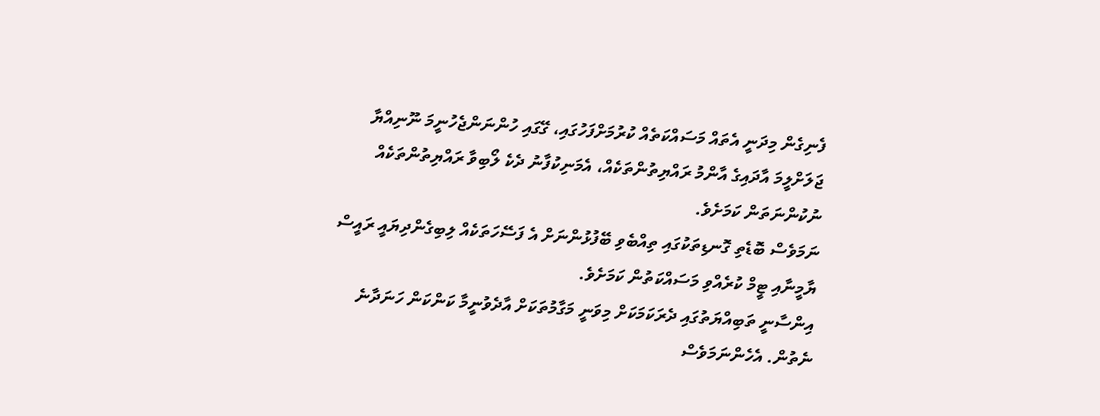ފެނިގެން މިދަނީ އެތައް މަސައްކަތެއް ކުރުމަށްފަހުގައި، ގޭގައި ހުންނަންޖެހުނީމަ ނޫނިއްޔާ ޖަލަށްލީމަ އާދައިގެ އާންމު ރައްޔިތުންތަކެއް، އެމަނިކުފާނު ދެކެ ލޯބިވާ ރައްޔިތުންތަކެއް ނުކުންނަތަން ކަމަށެވެ.
ނަމަވެސް ބޮޑެތި ގޮނޑިތަކުގައި ތިއްބެވި ބޭފުޅުންނަށް އެ ފަސޭހަތަކެއް ލިބިގެންދިޔައީ ރައީސް ޔާމީނާއި ޓީމް ކުރެއްވި މަސައްކަތުން ކަމަށެވެ.
އިންސާނީ ތަބިއްޔަތުގައި ދެރަކަމަކަށް މިވަނީ މަގާމުތަކަށް އާދެވުނީމާ ކަންކަން ހަނަދާނެ ނެތުން. އެހެންނަމަވެސް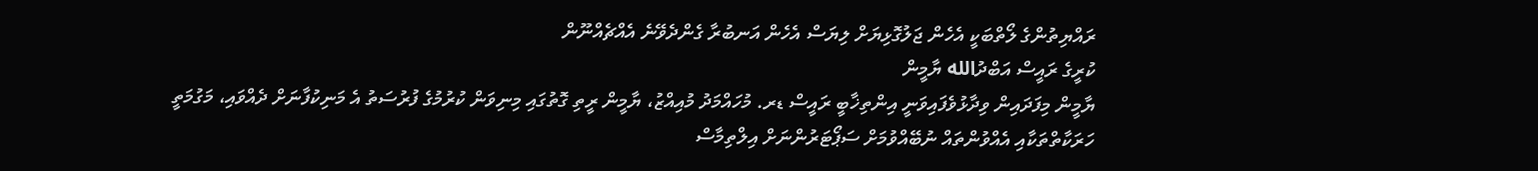ރައްޔިތުންގެ ލޯތްބަކީ އެހެން ޖަލުގޮޅިޔަށް ލިޔަސް އެހެން އަނބުރާ ގެންދެވޭނެ އެއްޗެއްނޫން
ކުރީގެ ރައީސް އަބްދުالله ޔާމީން
ޔާމީން މިފަދައިން ވިދާޅުވެފައިވަނީ އިންތިޚާބީ ރައީސް ޑރ. މުހައްމަދު މުއިއްޒު، ޔާމީން ރީތި ގޮތުގައި މިނިވަން ކުރުމުގެ ފުރުސަތު އެ މަނިކުފާނަށް ދެއްވައި، މަގުމަތީ ހަރަކާތްތަކާއި އެއްވުންތައް ނުބޭއްވުމަށް ސަޕޯޓަރުންނަށް އިލްތިމާސް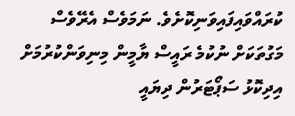ކުރައްވައިފައިވަނިކޮށެވެ. ނަމަވެސް އެރޭވެސް މަގުތަކަށް ނުކުމެ ރައީސް ޔާމީން މިނިވަންކުރުމަށް އިދިކޮޅު ސަޕޯޓަރުން ދިޔައީ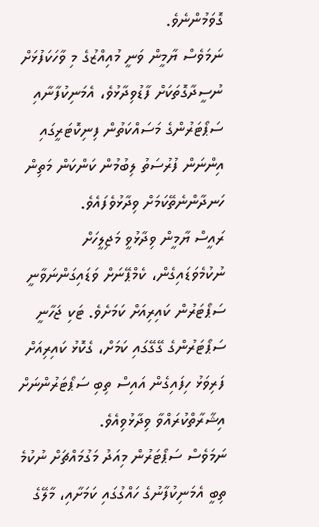ގޮވަމުންނެވެ.
ނަމަވެސް ޔާމީން ވަނީ މުއިއްޒުގެ މި ވާހަކަފުޅަށް ނުސީދާގޮތަކަށް ފާޑުވިދާޅުވެ، އެމަނިކުފާނާއި ސަޕޯޓަރުންގެ މަސައްކަތުން ފިނިކޮޓަރީގައި އިންނަން ފުރުސަތު ލިބުމުން ކަންކަން މަތިން ހަނދާންނެތޭކަމަށް ވިދާޅުވެފައެވެ.
ރައީސް ޔާމީން ވިދާޅުވީ މަޖިލީހަށް ނުކުމެވަޑައިގެން، ކެމްޕޭނަށް ވަޑައިގަންނަވާނީ ސަޕޯޓަރުން ކައިރިއަށް ކަމަށެވެ. ޓަކި ޖަހާނީ ސަޕޯޓަރުންގެ ގޭގޭގައި ކަމަށް، ގެކޮޅު ކައިރިއަށް ފަރިވަޅު ހިފައިގެން އައިސް ތިބި ސަޕޯޓަރުންނަށް އިޝާރާތްކުރައްވާ ވިދާޅުވިއެވެ.
ނަމަވެސް ސަޕޯޓަރުން މިއަދު މަގުމައްޗަށް ނުކުމެ ތިބީ އެމަނިކުފާނުގެ ހައްގުގައި ކަމަށާއި، މާލޭގެ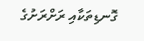ގޮނޑިތަކާއި ރަށްރަށުގެ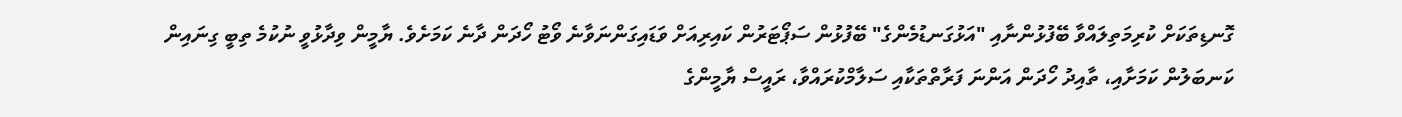ގޮނޑިތަކަށް ކުރިމަތިލައްވާ ބޭފުޅުންނާއި "އަޅުގަނޑުމެންގެ" ބޭފުޅުން ސަޕޯޓަރުން ކައިރިއަށް ވަޑައިގަންނަވާނެ ވޯޓު ހޯދަން ދާނެ ކަމަށެވެ. ޔާމީން ވިދާޅުވީ ނުކުމެ ތިބީ ގިނައިން ކަނބަލުން ކަމަށާއި، ތާއިދު ހޯދަން އަންނަ ފަރާތްތަކާއި ސަލާމްކުރައްވާ، ރައީސް ޔާމީންގެ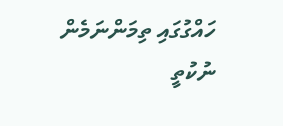ހައްގުގައި ތިމަންނަމެން ނުކުތީ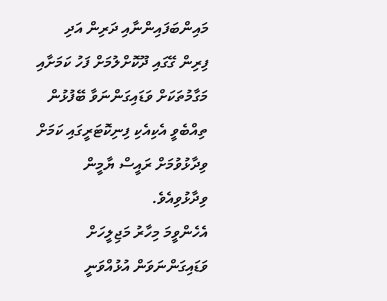މައިންބަފައިންނާއި ދަރިން އަދި ފިރިން ގޭގައި ދޫކޮށްލުމަށް ފަހު ކަމަށާއި މަގާމުތަކަށް ވަޑައިގަންނަވާ ބޭފުޅުން ތިއްބެވީ އެކިއެކި ފިނިކޮޓަރީގައި ކަމަށް ވިދާޅުވުމަށް ރައީސް ޔާމީން ވިދާޅުވިއެވެ.
އެހެންވީމަ މިހާރު މަޖިލީހަށް ވަޑައިގަންނަވަން އުޅުއްވަނީ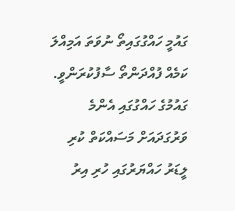ގައުމީ ހައްގުގައިތޯ ނުވަތަ އަމިއްލަ ކަމެއް ފުއްދަންތޯ ސާފުކުރަންވީ. ގައުމުގެ ހައްގުގައި އެންމެ ވަރުގަދައަށް މަސައްކަތް ކުރި ލީޑަރު ހައްޔަރުގައި ހުރި އިރު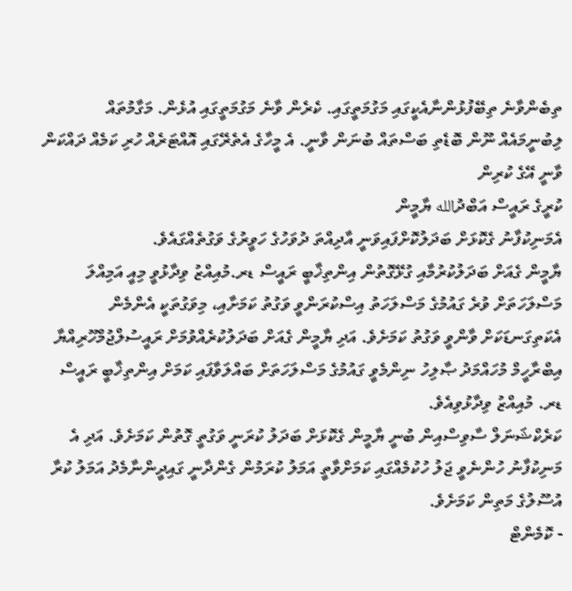ތިބެންވާނެ ތިބޭފުޅުންނާއެކީގައި މަގުމަތީގައި. ކެރެން ވާނެ މަގުމަތީގައި އުޅެން. މަގާމުތައް ލިބުނީމައެއް ނޫން ބޮޑެތި ބަސްތައް ބުނަން ވާނީ. އެ މީހާގެ އެތެރޭގައި އޮއްޓަރެއް ހުރި ކަމެއް ދައްކަން ވާނީ އޭގެ ކުރިން
ކުރީގެ ރައީސް އަބްދުالله ޔާމީން
އެމަނިކުފާނު ގެކޮޅަށް ބަދަލުކޮށްފައިވަނީ އާދިއްތަ ދުވަހުގެ ހަވީރުގެ ވަގުތެއްގައެވެ.
ޔާމީން ގެއަށް ބަދަލުކުރުމާއި ގުޅޭގޮތުން އިންތިޚާބީ ރައީސް ޑރ.މުއިއްޒު ވިދާޅުވީ މިއީ އަމިއްލަ މަސްލަހަތަށް ވުރެ ގައުމުގެ މަސްލަހަތު އިސްކުރަންވީ ވަގުތު ކަމަށާއި، މިވަގުތަކީ އެންމެން އެކަތިގަނޑަކަށް ވާންވީ ވަގުތު ކަމަށެވެ. އަދި ޔާމީން ގެއަށް ބަދަލުކުރެއްވުމަށް ރައީސުލްޖުމްހޫރިއްޔާ އިބްރާހީމް މުހައްމަދު ޞާލިހު ނިންމެވީ ގައުމުގެ މަސްލަހަތަށް ބައްލަވާފައި ކަމަށް އިންތިޚާބީ ރައީސް ޑރ. މުއިއްޒު ވިދާޅުވިއެވެ.
ކަރެކްޝަނަލް ސާވިސްއިން ބުނީ ޔާމީން ގެކޮޅަށް ބަދަލު ކުރަނީ ވަގުތީ ގޮތުން ކަމަށެވެ. އަދި އެ މަނިކުފާނު ހުންނެވީ ޖަލު ހުކުމެއްގައި ކަމަށްވާތީ އަމަލު ކުރަމުން ގެންދާނީ ގައިދީންނާމެދު އަމަލު ކުރާ އުސޫލުގެ މަތިން ކަމަށެވެ.
- ކޮމެންޓް